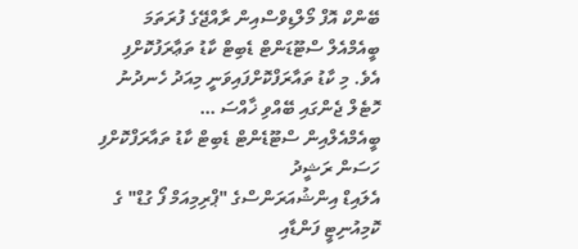ބޭންކް އޮފް މޯލްޑިވްސްއިން ރާއްޖޭގެ ފުރަތަމަ ބީއެމްއެލް ސްޓޫޑަންޓް ޑެބިޓް ކާޑު ތަޢާރަފުކޮށްފި އެވެ. މި ކާޑު ތައާރަފްކޮށްފައިވަނީ މިއަދު ހެނދުނު ހޮޓެލް ޖެންގައި ބޭއްވި ޚާއްސަ …
ބީއެމްއެލްއިން ސްޓޫޑެންޓް ޑެބިޓް ކާޑު ތައާރަފްކޮށްފި
ހަސަން ރަޝީދު
އެލައިޑް އިންޝުއަރަންސްގެ "ޕްރިމިއަމް ފޯ ގުޑް" ގެ ކޮމިއުނިޓީ ފަންޑާއި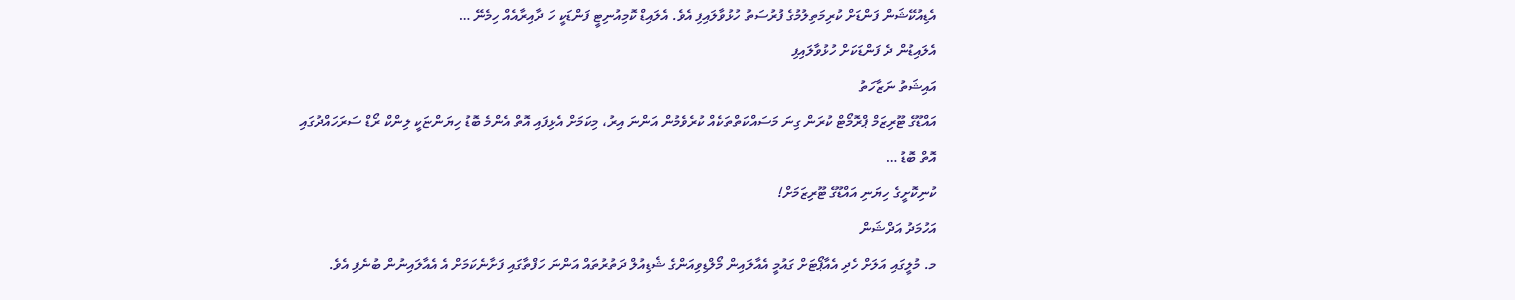އެޑިއުކޭޝަން ފަންޑަށް ކުރިމަތިލުމުގެ ފުރުސަތު ހުޅުވާލައިފި އެވެ. އެލައިޑް ކޮމިއުނިޓީ ފަންޑަކީ ހަ ދާއިރާއެއް ހިމެނޭ …
އެލައިޑުން ދެ ފަންޑަކަށް ހުޅުވާލައިފި
އައިޝަތު ނަޒާހަތު
އައްޑޫގެ ޓޫރިޒަމް ޕްރޮމޯޓް ކުރަން ގިނަ މަސައްކަތްތަކެއް ކުރެވެމުން އަންނަ އިރު، މިކަމަށް އެޅިފައި އޮތް އެންމެ ބޮޑު ހިޔަންޏަކީ ލިންކް ރޯޑް ސަރަހައްދުގައި އޮތް ބޮޑު …
ކުނިކޮށީގެ ހިޔަނި އައްޑޫގެ ޓޫރިޒަމަށް!
އަހުމަދު އަދްޝަން
މ. މުލީގައި އަލަށް ހެދި އެއާޕޯޓަށް ގައުމީ އެއާލައިން މޯލްޑިވިއަންގެ ޝެޑިއުލް ދަތުރުތައް އަންނަ ހަފްތާގައި ފަށާނެކަމަށް އެ އެއާލައިނުން ބުނެފި އެވެ.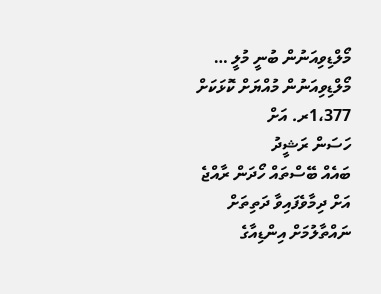މޯލްޑިވިއަނުން ބުނީ މުލީ …
މޯލްޑިވިއަނުން މުއްޔަށް ކޮޅަކަށް 1،377ރ. އަށް
ހަސަން ރަޝީދު
ބައެއް ބޭސްތައް ހޯދަން ރާއްޖެ އަށް ދިމާވެފައިވާ ދަތިތަށް ނައްތާލުމަށް އިންޑިއާގެ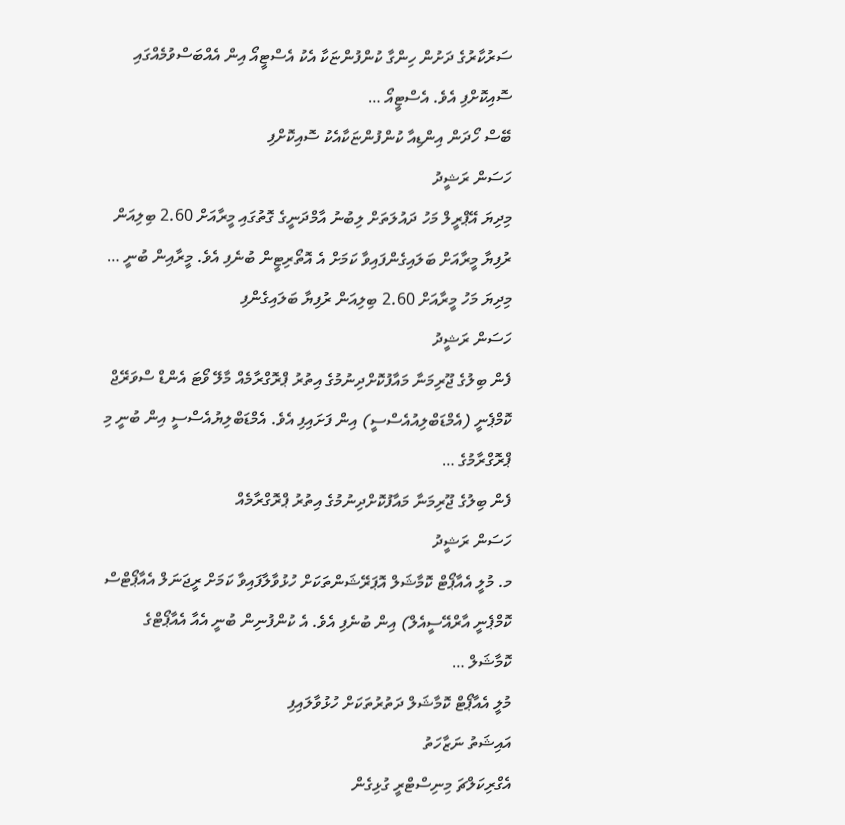ސަރުކާރުގެ ދަށުން ހިންގާ ކުންފުންޏަކާ އެކު އެސްޓީއޯ އިން އެއްބަސްވުމެއްގައި ސޮއިކޮށްފި އެވެ. އެސްޓީއޯ …
ބޭސް ހޯދަން އިންޑިއާ ކުންފުންޏަކާއެކު ސޮއިކޮށްފި
ހަސަން ރަޝީދު
މިދިޔަ އޭޕްރީލް މަހު ދައުލަތަށް ލިބުނު އާމްދަނީގެ ގޮތުގައި މީރާއަށް 2.60 ބިލިއަން ރުފިޔާ މީރާއަށް ބަލައިގެންފައިވާ ކަމަށް އެ އޮތޯރިޓީން ބުނެފި އެވެ. މީރާއިން ބުނީ …
މިދިޔަ މަހު މީރާއަށް 2.60 ބިލިއަން ރުފިޔާ ބަލައިގެންފި
ހަސަން ރަޝީދު
ފެން ބިލުގެ ޖޫރިމަނާ މައާފުކޮށްދިނުމުގެ އިތުރު ޕްރޮގްރާމެއް މާލޭ ވޯޓަ އެންޑް ސްވަރޭޖް ކޮމްޕެނީ (އެމްޑަބްލިއުއެސްސީ) އިން ފަށައިފި އެވެ. އެމްޑަބްލިޔުއެސްސީ އިން ބުނީ މި ޕްރޮގްރާމުގެ …
ފެން ބިލުގެ ޖޫރިމަނާ މައާފުކޮށްދިނުމުގެ އިތުރު ޕްރޮގްރާމެއް
ހަސަން ރަޝީދު
މ. މުލީ އެއާޕޯޓް ކޮމާޝަލް އޮޕަރޭޝަންތަކަށް ހުޅުވާލާފައިވާ ކަމަށް ރީޖަނަލް އެއާޕޯޓްސް ކޮމްޕެނީ އާރްއޭސީއެލް) އިން ބުނެފި އެވެ. އެ ކުންފުނިން ބުނީ އެއާ އެއާޕޯޓްގެ ކޮމާޝަލް …
މުލީ އެއާޕޯޓް ކޮމާޝަލް ދަތުރުތަކަށް ހުޅުވާލައިފި
އައިޝަތު ނަޒާހަތު
އެގްރިކަލްޗަ މިނިސްޓްރީ ގުޅިގެން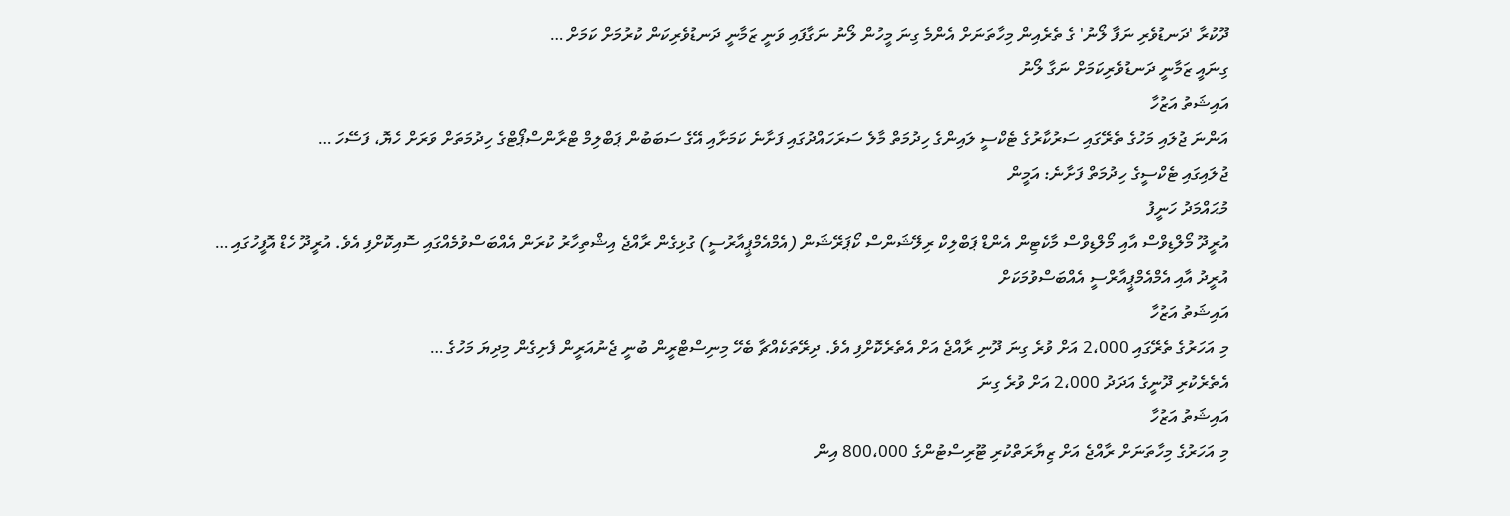ދޫކުރާ 'ދަނޑުވެރި ނަފާ ލޯނު' ގެ ތެރެއިން މިހާތަނަށް އެންމެ ގިނަ މީހުން ލޯނު ނަގާފައި ވަނީ ޒަމާނީ ދަނޑުވެރިކަން ކުރުމަށް ކަމަށް …
ގިނައީ ޒަމާނީ ދަނޑުވެރިކަމަށް ނަގާ ލޯނު
އައިޝަތު އަޒުހާ
އަންނަ ޖުލައި މަހުގެ ތެރޭގައި ސަރުކާރުގެ ޓެކްސީ ލައިންގެ ހިދުމަތް މާލެ ސަރަހައްދުގައި ފަށާނެ ކަމަށާއި އޭގެ ސަބަބުން ޕަބްލިމް ޓްރާންސްޕޯޓްގެ ހިދުމަތަށް ވަރަށް ހެޔޮ، ފަސޭހަ …
ޖުލައިގައި ޓެކްސީގެ ހިދުމަތް ފަށާނެ: އަމީން
މުޙައްމަދު ހަނީފު
އުރީދޫ މޯލްޑިވްސް އާއި މޯލްޑިވްސް މާކެޓިން އެންޑް ޕަބްލިކް ރިލޭޝަންސް ކޯޕަރޭޝަން (އެމްއެމްޕީއާރުސީ) ގުޅިގެން ރާއްޖެ އިޝްތިހާރު ކުރަން އެއްބަސްވުމެއްގައި ސޮއިކޮށްފި އެވެ. އުރީދޫ ހެޑް އޮފީހުގައި …
އުރީދު އާއި އެމްއެމްޕީއާރްސީ އެއްބަސްވުމަކަށް
އައިޝަތު އަޒުހާ
މި އަހަރުގެ ތެރޭގައި 2،000 އަށް ވުރެ ގިނަ ދޫނި ރާއްޖެ އަށް އެތެރެކޮށްފި އެވެ. ދިރޭތަކެއްޗާ ބެހޭ މިނިސްޓްރީން ބުނީ ޖެނުއަރީން ފެށިގެން މިދިޔަ މަހުގެ …
އެތެރެކުރި ދޫނީގެ އަދަދު 2،000 އަށް ވުރެ ގިނަ
އައިޝަތު އަޒުހާ
މި އަހަރުގެ މިހާތަނަށް ރާއްޖެ އަށް ޒިޔާރަތްކުރި ޓޫރިސްޓުންގެ 800،000 އިން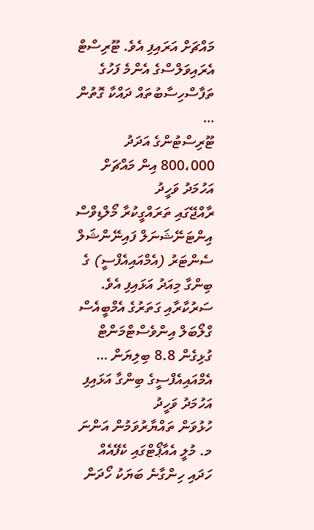މައްޗަށް އަރައިފި އެވެ. ޓޫރިސްޓް އެރައިވަލްސްގެ އެންމެ ފަހުގެ ތަފާސްހިސާބުތައް ދައްކާ ގޮތުން …
ޓޫރިސްޓުންގެ އަދަދު 800،000 އިން މައްޗަށް
އަހުމަދު ވަހީދު
ރާއްޖޭގައި ތަރައްގީކުރާ މޯލްޑިވްސް އިންޓަނޭޝަނަލް ފައިނޭންޝަލް ސެންޓަރު (އެމްއައިއެފްސީ) ގެ ބިންގާ މިއަދު އަޅައިފި އެވެ. ސަރުކާރާއި ގަތަރުގެ އެމްބީއެސް ގްލޯބަލް އިންވެސްޓްމަންޓް ގުޅިގެން 8.8 ބިލިޔަން …
އެމްއައިއެފްސީގެ ބިންގާ އަޅައިފި
އަހުމަދު ވަހީދު
ހުޅުވަން ތައްޔާރުވަމުން އަންނަ މ. މުލީ އެއާޕޯޓްގައި ކެފޭއެއް ހަދައި ހިންގާނެ ބަޔަކު ހޯދަން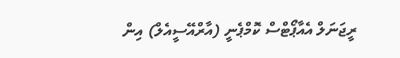ރީޖަނަލް އެއާޕޯޓްސް ކޮމްޕެނީ (އާރްއޭސީއެލް) އިން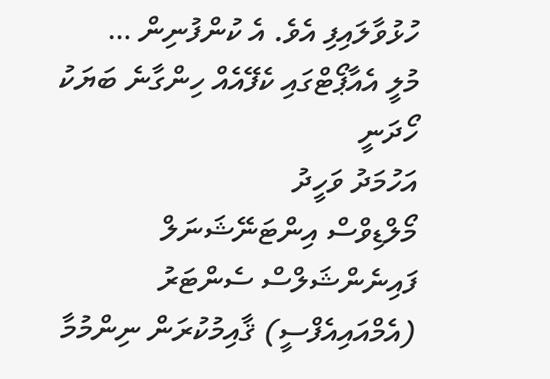ހުޅުވާލައިފި އެވެ. އެ ކުންފުނިން …
މުލީ އެއާޕޯޓްގައި ކެފޭއެއް ހިންގާނެ ބަޔަކު ހޯދަނީ
އަހުމަދު ވަހީދު
މޯލްޑިވްސް އިންޓަނޭޝަނަލް ފައިނެންޝަލްސް ސެންޓަރު (އެމްއައިއެފްސީ) ޤާއިމުކުރަން ނިންމުމާ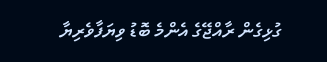ގުޅިގެން ރާއްޖޭގެ އެންމެ ބޮޑު ވިޔަފާވެރިޔާ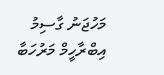މަހުޖަނު ގާސިމު އިބްރާހީމް މަރުހަބާ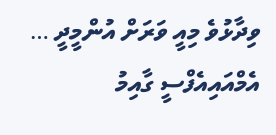ވިދާޅުވެ މިއީ ވަރަށް އުންމީދީ …
އެމްއައިއެފްސީ ގާއިމު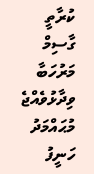ކުރާތީ ގާސިމް މަރުހަބާ ވިދާޅުވެއްޖެ
މުޙައްމަދު ހަނީފު